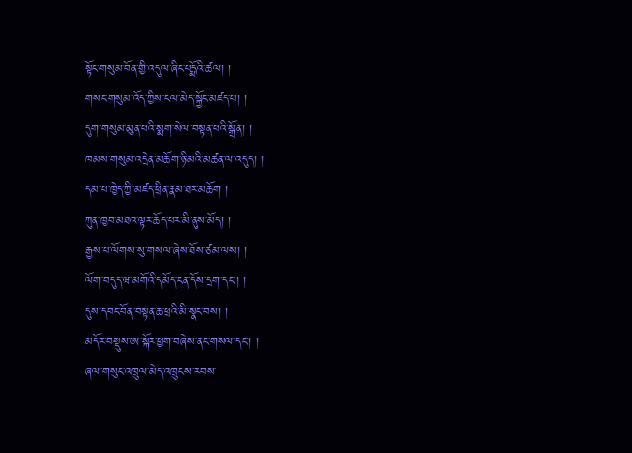སྟོང་གསུམ་བོན་གྱི་འདུལ་ཞིང་པདྨོའི་ཚལ། །
གསང་གསུམ་འོད་ཀྱིས་ངལ་མེད་སྐྱོང་མཛད་པ། །
དུག་གསུམ་མུན་པའི་སྨག་སེལ་བསྟན་པའི་སྒྲོན། །
ཁམས་གསུམ་འདྲེན་མཆོག་ཉི་མའི་མཚན་ལ་འདུད། །
དམ་པ་ཁྱེད་ཀྱི་མཛད་ཕྲིན་རྣམ་ཐར་མཆོག །
ཀུན་ཁྱབ་མཐའ་ལྟར་ཆོད་པར་མི་ནུས་མོད། །
རྒྱས་པ་ལོགས་སུ་གསལ་ཞེས་ཐོས་ཙམ་ལས། །
ལོག་བདུད་ཝ་མགོའི་དམོད་ངན་དོས་དྲག་དང་། །
དུས་དབང་བོན་བསྟན་ཆ་ཕྲའི་མི་སྣང་བས། །
མདོར་བསྡུས་ཨ་སྐོར་ཕྱག་བཞེས་ནང་གསལ་དང་། །
ཞལ་གསུང་འཁྲུལ་མེད་འཁྲུངས་རབས་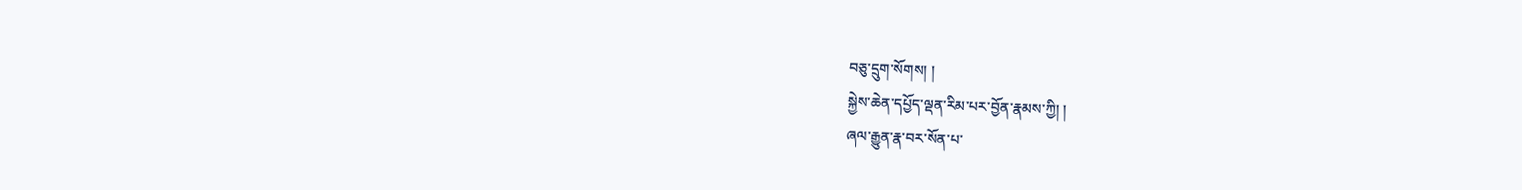བཅུ་དྲུག་སོགས། །
སྐྱེས་ཆེན་དཔྱོད་ལྡན་རིམ་པར་བྱོན་རྣམས་ཀྱི། །
ཞལ་རྒྱུན་རྣ་བར་སོན་པ་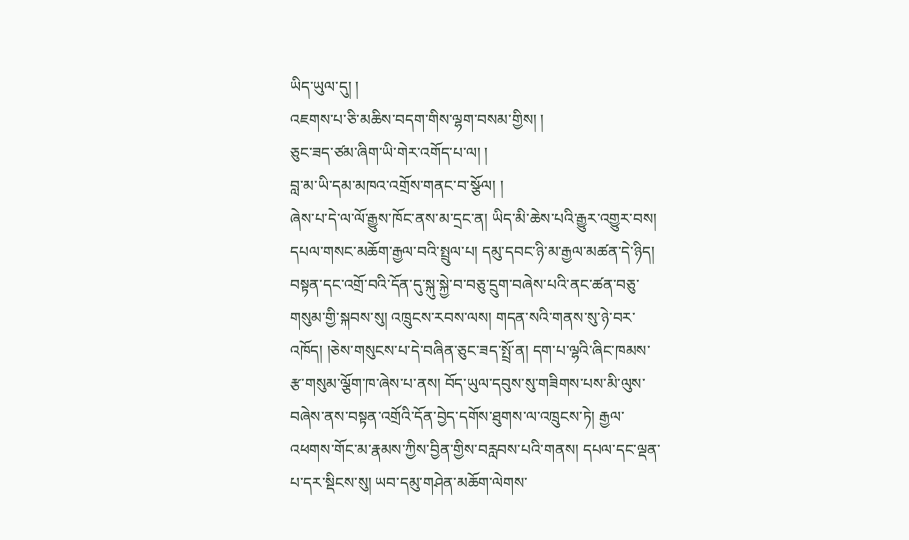ཡིད་ཡུལ་དུ། །
འཇགས་པ་ཅི་མཆིས་བདག་གིས་ལྷག་བསམ་གྱིས། །
ཅུང་ཟད་ཙམ་ཞིག་ཡི་གེར་འགོད་པ་ལ། །
བླ་མ་ཡི་དམ་མཁའ་འགྲོས་གནང་བ་སྩོལ། །
ཞེས་པ་དེ་ལ་ལོ་རྒྱུས་ཁོང་ནས་མ་དྲང་ན། ཡིད་མི་ཆེས་པའི་རྒྱུར་འགྱུར་བས། དཔལ་གསང་མཆོག་རྒྱལ་བའི་སྤྲུལ་པ། དམུ་དབང་ཉི་མ་རྒྱལ་མཚན་དེ་ཉིད། བསྟན་དང་འགྲོ་བའི་དོན་དུ་སྐུ་སྐྱེ་བ་བཅུ་དྲུག་བཞེས་པའི་ནང་ཚན་བཅུ་གསུམ་གྱི་སྐབས་སུ། འཁྲུངས་རབས་ལས། གདན་སའི་གནས་སུ་ཉེ་བར་འཁོད། །ཅེས་གསུངས་པ་དེ་བཞིན་ཅུང་ཟད་སྤྲོ་ན། དག་པ་ལྷའི་ཞིང་ཁམས་རྩ་གསུམ་ལྕོག་ཁ་ཞེས་པ་ནས། བོད་ཡུལ་དབུས་སུ་གཟིགས་པས་མི་ལུས་བཞེས་ནས་བསྟན་འགྲོའི་དོན་བྱེད་དགོས་ཐུགས་ལ་འཁྲུངས་ཏེ། རྒྱལ་འཕགས་གོང་མ་རྣམས་ཀྱིས་བྱིན་གྱིས་བརླབས་པའི་གནས། དཔལ་དང་ལྡན་པ་དར་སྡིངས་སུ། ཡབ་དམུ་གཤེན་མཆོག་ལེགས་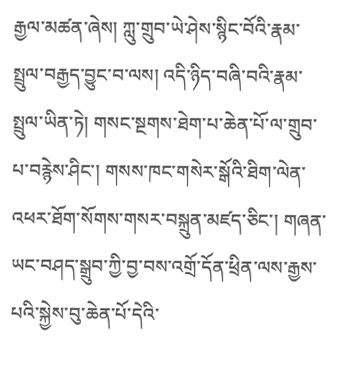རྒྱལ་མཚན་ཞེས། ཀླུ་གྲུབ་ཡེ་ཤེས་སྙིང་བོའི་རྣམ་སྤྲུལ་བརྒྱད་བྱུང་བ་ལས། འདི་ཉིད་བཞི་བའི་རྣམ་སྤྲུལ་ཡིན་ཏེ། གསང་སྔགས་ཐེག་པ་ཆེན་པོ་ལ་གྲུབ་པ་བརྙེས་ཤིང་། གསས་ཁང་གསེར་སྒོའི་ཐིག་ལེན་འཕར་ཐོག་སོགས་གསར་བསྐྲུན་མཛད་ཅིང་། གཞན་ཡང་བཤད་སྒྲུབ་ཀྱི་བྱ་བས་འགྲོ་དོན་ཕྲིན་ལས་རྒྱས་པའི་སྐྱེས་བུ་ཆེན་པོ་དེའི་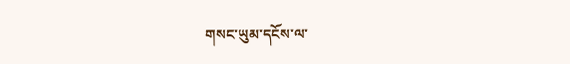གསང་ཡུམ་དངོས་ལ་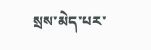སྲས་མེད་པར་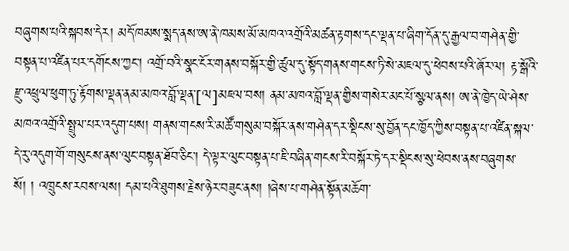བཞུགས་པའི་སྐབས་དེར། མདོ་ཁམས་སྨད་ནས་ཨ་ནེ་ཁམས་མོ་མཁའ་འགྲོའི་མཚན་རྟགས་དང་ལྡན་པ་ཞིག་དོན་དུ་རྒྱལ་བ་གཤེན་གྱི་བསྟན་པ་འཛིན་པར་དགོངས་ཀྱང་། འགྲོ་བའི་སྣང་ངོར་གནས་བསྐོར་གྱི་ཚུལ་དུ་སྟོད་གནས་གངས་ཏི་སེ་མཇལ་དུ་ཕེབས་པའི་ཞོར་ལ། རྟ་སྒོའི་རྫུ་འཕྲུལ་ཕུག་ཏུ་རྟོགས་ལྡན་ནམ་མཁའ་བློ་ལྡན་[ལ]མཇལ་བས། ནམ་མཁའ་བློ་ལྡན་གྱིས་གསེར་མང་པོ་སྩལ་ནས། ཨ་ནེ་ཁྱེད་ཡེ་ཤེས་མཁའ་འགྲོའི་སྤྲུལ་པར་འདུག་པས། གནས་གངས་རི་མཚོ་གསུམ་བསྐོར་ནས་གཤེན་དར་སྡིངས་སུ་བྱོན་དང་ཁྱོད་ཀྱིས་བསྟན་པ་འཛིན་སྐལ་དེ་རུ་འདུག་གོ་གསུངས་ནས་ལུང་བསྟན་ཐོབ་ཅིང་། དེ་ལྟར་ལུང་བསྟན་པ་ཇི་བཞིན་གངས་རི་བསྐོར་ཏེ་དར་སྡིངས་སུ་ཕེབས་ནས་བཞུགས་སོ། ། འཁྲུངས་རབས་ལས། དམ་པའི་ཐུགས་རྗེས་ཉེར་བཟུང་ནས། །ཞེས་པ་གཤེན་སྟོན་མཆོག་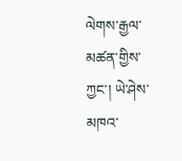ལེགས་རྒྱལ་མཚན་གྱིས་ཀྱང་། ཡེ་ཤེས་མཁའ་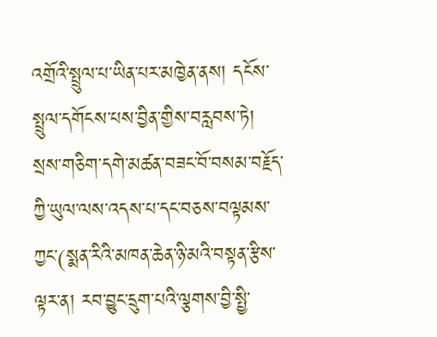འགྲོའི་སྤྲུལ་པ་ཡིན་པར་མཁྱེན་ནས། དངོས་སྤྲུལ་དགོངས་པས་བྱིན་གྱིས་བརླབས་ཏེ། སྲས་གཅིག་དགེ་མཚན་བཟང་བོ་བསམ་བརྗོད་ཀྱི་ཡུལ་ལས་འདས་པ་དང་བཅས་བལྟམས་ཀྱང་(སྨན་རིའི་མཁན་ཆེན་ཉི་མའི་བསྟན་རྩིས་ལྟར་ན། རབ་བྱུང་དྲུག་པའི་ལྕགས་བྱི་སྤྱི་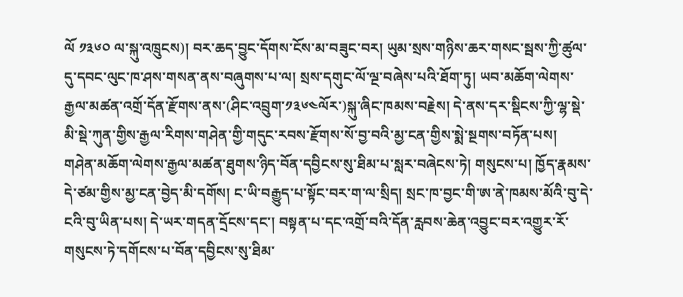ལོ ༡༣༦༠ ལ་སྐུ་འཁྲུངས)། བར་ཆད་བྱུང་དོགས་ངོས་མ་བཟུང་བར། ཡུམ་སྲས་གཉིས་ཆར་གསང་སྦས་ཀྱི་ཚུལ་དུ་དབང་ལུང་ཁ་ཤས་གསན་ནས་བཞུགས་པ་ལ། སྲས་དགུང་ལོ་ལྔ་བཞེས་པའི་ཐོག་ཏུ། ཡབ་མཆོག་ལེགས་རྒྱལ་མཚན་འགྲོ་དོན་རྫོགས་ནས་(ཤིང་འབྲུག་༡༣༦༤ལོར་)སྐུ་ཞིང་ཁམས་བརྗེས། དེ་ནས་དར་སྡིངས་ཀྱི་ལྷ་སྡེ་མི་སྡེ་ཀུན་གྱིས་རྒྱལ་རིགས་གཤེན་གྱི་གདུང་རབས་རྫོགས་སོ་བྱ་བའི་མྱ་ངན་གྱིས་སྨེ་སྔགས་བཏོན་པས། གཤེན་མཆོག་ལེགས་རྒྱལ་མཚན་ཐུགས་ཉིད་བོན་དབྱིངས་སུ་ཐིམ་པ་སླར་བཞེངས་ཏེ། གསུངས་པ། ཁྱོད་རྣམས་དེ་ཙམ་གྱིས་མྱ་ངན་བྱེད་མི་དགོས། ང་ཡི་བརྒྱུད་པ་སྟོང་བར་ག་ལ་སྲིད། སྲང་ཁ་བྱང་གི་ཨ་ནེ་ཁམས་མོའི་བུ་དེ་ངའི་བུ་ཡིན་པས། དེ་ཡར་གདན་དྲོངས་དང་། བསྟན་པ་དང་འགྲོ་བའི་དོན་རླབས་ཆེན་འབྱུང་བར་འགྱུར་རོ་གསུངས་ཏེ་དགོངས་པ་བོན་དབྱིངས་སུ་ཐིམ་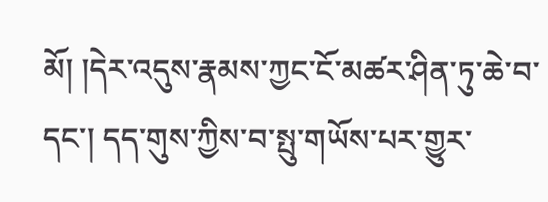མོ། །དེར་འདུས་རྣམས་ཀྱང་ངོ་མཚར་ཤིན་ཏུ་ཆེ་བ་དང་། དད་གུས་ཀྱིས་བ་སྤུ་གཡོས་པར་གྱུར་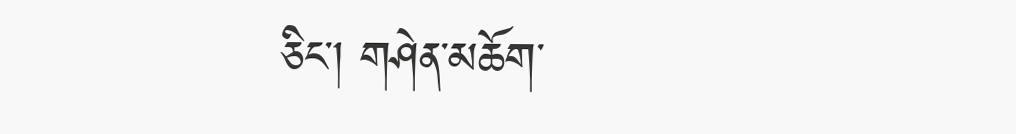ཅིང་། གཤེན་མཆོག་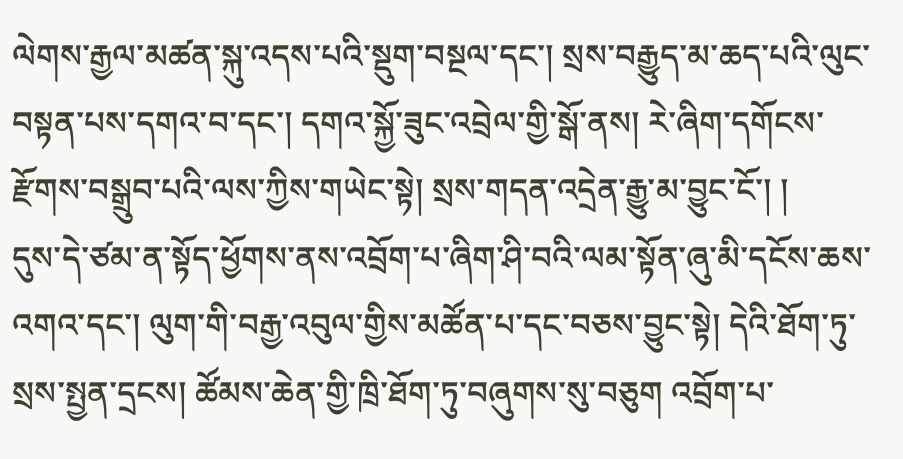ལེགས་རྒྱལ་མཚན་སྐུ་འདས་པའི་སྡུག་བསྔལ་དང་། སྲས་བརྒྱུད་མ་ཆད་པའི་ལུང་བསྟན་པས་དགའ་བ་དང་། དགའ་སྐྱོ་ཟུང་འབྲེལ་གྱི་སྒོ་ནས། རེ་ཞིག་དགོངས་རྫོགས་བསྒྲུབ་པའི་ལས་ཀྱིས་གཡེང་སྟེ། སྲས་གདན་འདྲེན་རྒྱུ་མ་བྱུང་ངོ་། །
དུས་དེ་ཙམ་ན་སྟོད་ཕྱོགས་ནས་འབྲོག་པ་ཞིག་ཤི་བའི་ལམ་སྟོན་ཞུ་མི་དངོས་ཆས་འགའ་དང་། ལུག་གི་བརྒྱ་འབུལ་གྱིས་མཚོན་པ་དང་བཅས་བྱུང་སྟེ། དེའི་ཐོག་ཏུ་སྲས་སྤྱན་དྲངས། ཚོམས་ཆེན་གྱི་ཁྲི་ཐོག་ཏུ་བཞུགས་སུ་བཅུག འབྲོག་པ་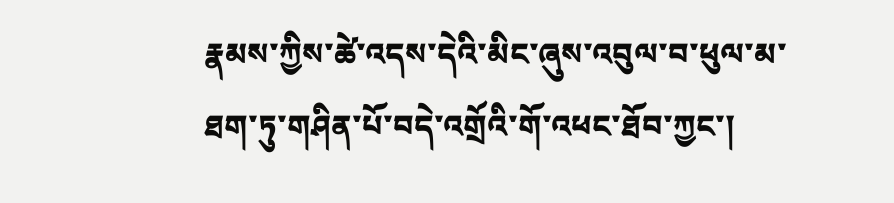རྣམས་ཀྱིས་ཚེ་འདས་དེའི་མིང་ཞུས་འབུལ་བ་ཕུལ་མ་ཐག་ཏུ་གཤིན་པོ་བདེ་འགྲོའི་གོ་འཕང་ཐོབ་ཀྱང་།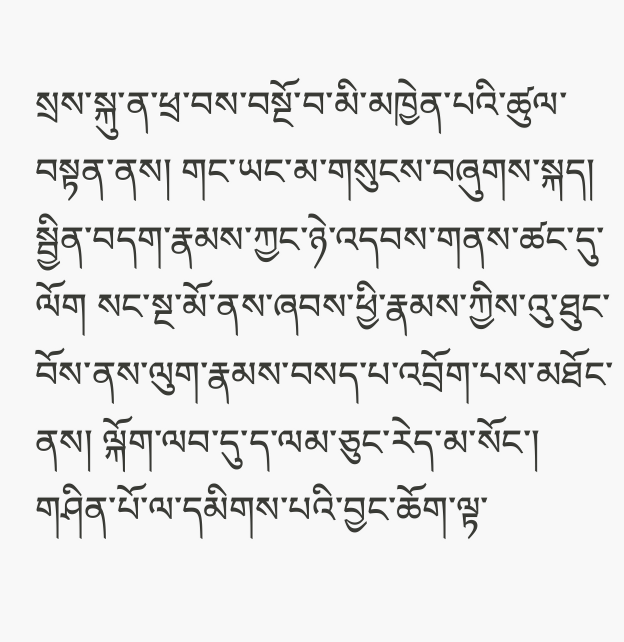སྲས་སྐུ་ན་ཕྲ་བས་བསྔོ་བ་མི་མཁྱེན་པའི་ཚུལ་བསྟན་ནས། གང་ཡང་མ་གསུངས་བཞུགས་སྐད། སྦྱིན་བདག་རྣམས་ཀྱང་ཉེ་འདབས་གནས་ཚང་དུ་ལོག སང་སྔ་མོ་ནས་ཞབས་ཕྱི་རྣམས་ཀྱིས་འུ་ཐུང་བོས་ནས་ལུག་རྣམས་བསད་པ་འབྲོག་པས་མཐོང་ནས། ལྐོག་ལབ་དུ་ད་ལམ་ཅུང་རེད་མ་སོང་། གཤིན་པོ་ལ་དམིགས་པའི་བྱང་ཆོག་ལྟ་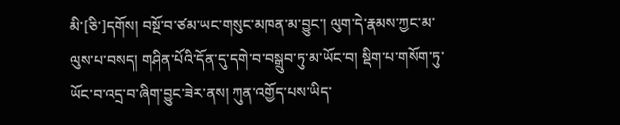མི་[ཅི་]དགོས། བསྔོ་བ་ཙམ་ཡང་གསུང་མཁན་མ་བྱུང་། ལུག་དེ་རྣམས་ཀྱང་མ་ལུས་པ་བསད། གཤིན་པོའི་དོན་དུ་དགེ་བ་བསྒྲུབ་ཏུ་མ་ཡོང་བ། སྡིག་པ་གསོག་ཏུ་ཡོང་བ་འདྲ་བ་ཞིག་བྱུང་ཟེར་ནས། ཀུན་འགྱོད་པས་ཡིད་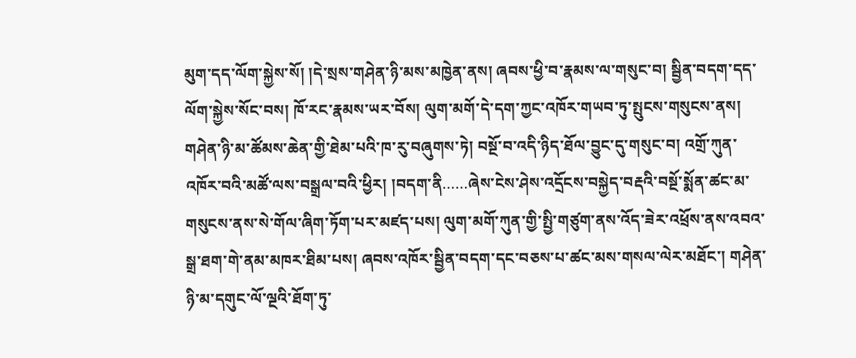མུག་དད་ལོག་སྐྱེས་སོ། །དེ་སྲས་གཤེན་ཉི་མས་མཁྱེན་ནས། ཞབས་ཕྱི་བ་རྣམས་ལ་གསུང་བ། སྦྱིན་བདག་དད་ལོག་སྐྱེས་སོང་བས། ཁོ་རང་རྣམས་ཡར་བོས། ལུག་མགོ་དེ་དག་ཀྱང་འཁོར་གཡབ་ཏུ་སྤུངས་གསུངས་ནས། གཤེན་ཉི་མ་ཚོམས་ཆེན་གྱི་ཐེམ་པའི་ཁ་རུ་བཞུགས་ཏེ། བསྔོ་བ་འདི་ཉིད་ཐོལ་བྱུང་དུ་གསུང་བ། འགྲོ་ཀུན་འཁོར་བའི་མཚོ་ལས་བསྒྲལ་བའི་ཕྱིར། །བདག་ནི……ཞེས་ངེས་ཤེས་འདྲོངས་བསྐྱེད་བརྡའི་བསྔོ་སྨོན་ཚང་མ་གསུངས་ནས་སེ་གོལ་ཞིག་ཏོག་པར་མཛད་པས། ལུག་མགོ་ཀུན་གྱི་སྤྱི་གཙུག་ནས་འོད་ཟེར་འཕྲོས་ནས་འབའ་སྒྲ་ཐག་གེ་ནམ་མཁར་ཐིམ་པས། ཞབས་འཁོར་སྦྱིན་བདག་དང་བཅས་པ་ཚང་མས་གསལ་ལེར་མཐོང་། གཤེན་ཉི་མ་དགུང་ལོ་ལྔའི་ཐོག་ཏུ་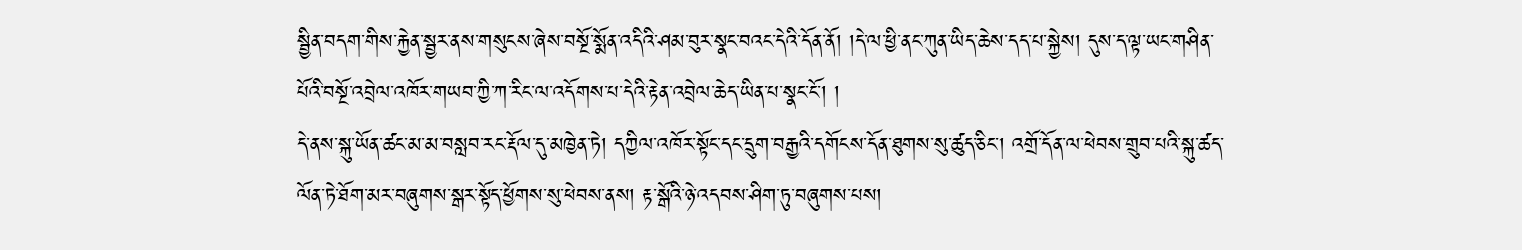སྦྱིན་བདག་གིས་རྐྱེན་སྦྱར་ནས་གསུངས་ཞེས་བསྔོ་སྨོན་འདིའི་ཤམ་བུར་སྣང་བའང་དེའི་དོན་ནོ། །དེ་ལ་ཕྱི་ནང་ཀུན་ཡིད་ཆེས་དད་པ་སྐྱེས། དུས་ད་ལྟ་ཡང་གཤིན་པོའི་བསྔོ་འབྲེལ་འཁོར་གཡབ་ཀྱི་ཀ་རིང་ལ་འདོགས་པ་དེའི་རྟེན་འབྲེལ་ཆེད་ཡིན་པ་སྣང་ངོ་། །
དེ་ནས་སྐུ་ཡོན་ཚང་མ་མ་བསླབ་རང་རྡོལ་དུ་མཁྱེན་ཏེ། དཀྱིལ་འཁོར་སྟོང་དང་དྲུག་བརྒྱའི་དགོངས་དོན་ཐུགས་སུ་ཚུད་ཅིང་། འགྲོ་དོན་ལ་ཕེབས་གྲུབ་པའི་སྐུ་ཚད་ལོན་ཏེ་ཐོག་མར་བཞུགས་སྒར་སྟོད་ཕྱོགས་སུ་ཕེབས་ནས། རྟ་སྒོའི་ཉེ་འདབས་ཤིག་ཏུ་བཞུགས་པས།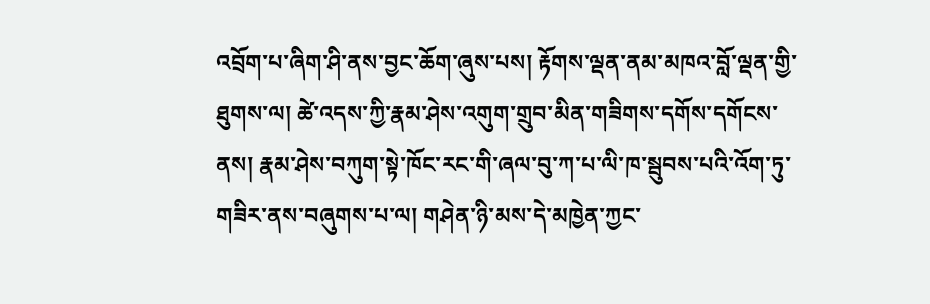འབྲོག་པ་ཞིག་ཤི་ནས་བྱང་ཆོག་ཞུས་པས། རྟོགས་ལྡན་ནམ་མཁའ་བློ་ལྡན་གྱི་ཐུགས་ལ། ཚེ་འདས་ཀྱི་རྣམ་ཤེས་འགུག་གྲུབ་མིན་གཟིགས་དགོས་དགོངས་ནས། རྣམ་ཤེས་བཀུག་སྟེ་ཁོང་རང་གི་ཞལ་བུ་ཀ་པ་ལི་ཁ་སྦུབས་པའི་འོག་ཏུ་གཟིར་ནས་བཞུགས་པ་ལ། གཤེན་ཉི་མས་དེ་མཁྱེན་ཀྱང་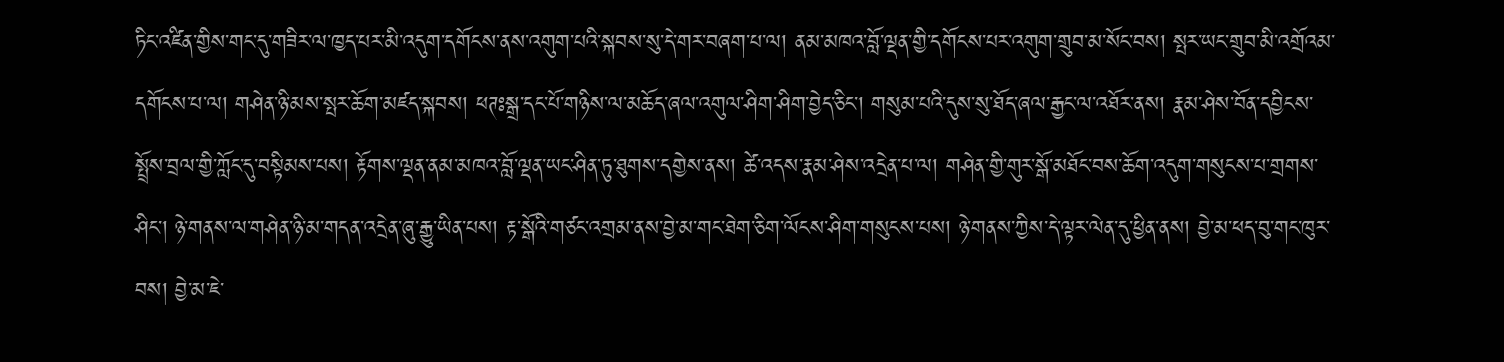ཏིང་འཛིན་གྱིས་གང་དུ་གཟིར་ལ་ཁྱད་པར་མི་འདུག་དགོངས་ནས་འགུག་པའི་སྐབས་སུ་དེ་གར་བཞག་པ་ལ། ནམ་མཁའ་བློ་ལྡན་གྱི་དགོངས་པར་འགུག་གྲུབ་མ་སོང་བས། སྤར་ཡང་གྲུབ་མི་འགྲོའམ་དགོངས་པ་ལ། གཤེན་ཉི་མས་སྤར་ཆོག་མཛད་སྐབས། ཕཊཿསྒྲ་དང་པོ་གཉིས་ལ་མཆོད་ཞལ་འགུལ་ཤིག་ཤིག་བྱེད་ཅིང་། གསུམ་པའི་དུས་སུ་ཐོད་ཞལ་རྒྱང་ལ་འཐོར་ནས། རྣམ་ཤེས་བོན་དབྱིངས་སྤྲོས་བྲལ་གྱི་ཀློང་དུ་བསྟིམས་པས། རྟོགས་ལྡན་ནམ་མཁའ་བློ་ལྡན་ཡང་ཤིན་ཏུ་ཐུགས་དགྱེས་ནས། ཚེ་འདས་རྣམ་ཤེས་འདྲེན་པ་ལ། གཤེན་གྱི་གུར་སྒོ་མཐོང་བས་ཆོག་འདུག་གསུངས་པ་གྲགས་ཤིང་། ཉེ་གནས་ལ་གཤེན་ཉི་མ་གདན་འདྲེན་ཞུ་རྒྱུ་ཡིན་པས། རྟ་སྒོའི་གཙང་འགྲམ་ནས་བྱེ་མ་གང་ཐེག་ཅིག་ལོངས་ཤིག་གསུངས་པས། ཉེ་གནས་ཀྱིས་དེ་ལྟར་ལེན་དུ་ཕྱིན་ནས། བྱེ་མ་ཕད་བུ་གང་ཁུར་བས། བྱེ་མ་ཇེ་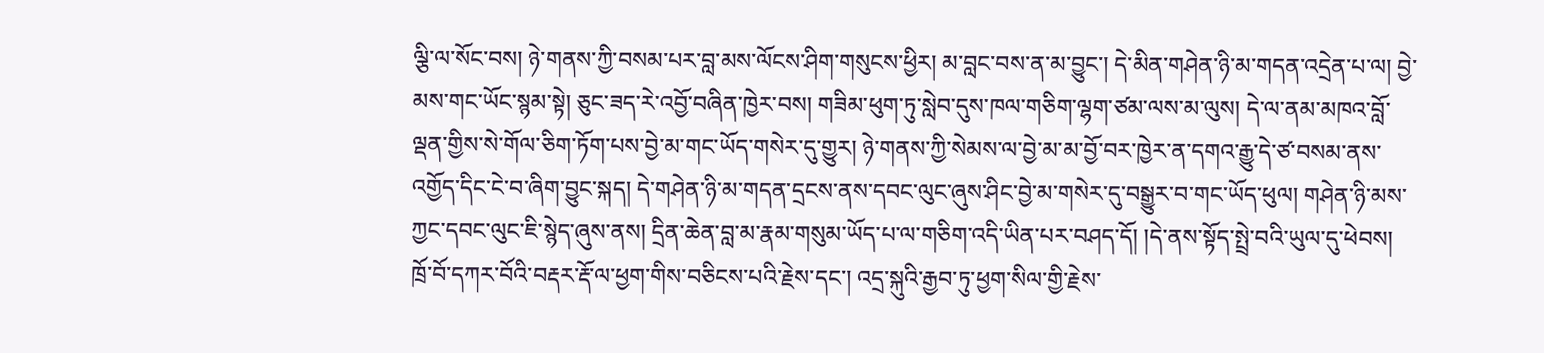ལྕི་ལ་སོང་བས། ཉེ་གནས་ཀྱི་བསམ་པར་བླ་མས་ལོངས་ཤིག་གསུངས་ཕྱིར། མ་བླང་བས་ན་མ་བྱུང་། དེ་མིན་གཤེན་ཉི་མ་གདན་འདྲེན་པ་ལ། བྱེ་མས་གང་ཡོང་སྙམ་སྟེ། ཅུང་ཟད་རེ་འབྱོ་བཞིན་ཁྱེར་བས། གཟིམ་ཕུག་ཏུ་སླེབ་དུས་ཁལ་གཅིག་ལྷག་ཙམ་ལས་མ་ལུས། དེ་ལ་ནམ་མཁའ་བློ་ལྡན་གྱིས་སེ་གོལ་ཅིག་ཏོག་པས་བྱེ་མ་གང་ཡོད་གསེར་དུ་གྱུར། ཉེ་གནས་ཀྱི་སེམས་ལ་བྱེ་མ་མ་བྱོ་བར་ཁྱེར་ན་དགའ་རྒྱུ་དེ་ཙ་བསམ་ནས་འགྱོད་དིང་ངེ་བ་ཞིག་བྱུང་སྐད། དེ་གཤེན་ཉི་མ་གདན་དྲངས་ནས་དབང་ལུང་ཞུས་ཤིང་བྱེ་མ་གསེར་དུ་བསྒྱུར་བ་གང་ཡོད་ཕུལ། གཤེན་ཉི་མས་ཀྱང་དབང་ལུང་ཇི་སྙེད་ཞུས་ནས། དྲིན་ཆེན་བླ་མ་རྣམ་གསུམ་ཡོད་པ་ལ་གཅིག་འདི་ཡིན་པར་བཤད་དོ། །དེ་ནས་སྟོད་སྤྲེ་བའི་ཡུལ་དུ་ཕེབས། ཁྲོ་བོ་དཀར་བོའི་བརྡར་རྡོ་ལ་ཕྱག་གིས་བཅིངས་པའི་རྗེས་དང་། འདྲ་སྐུའི་རྒྱབ་ཏུ་ཕྱག་སིལ་གྱི་རྗེས་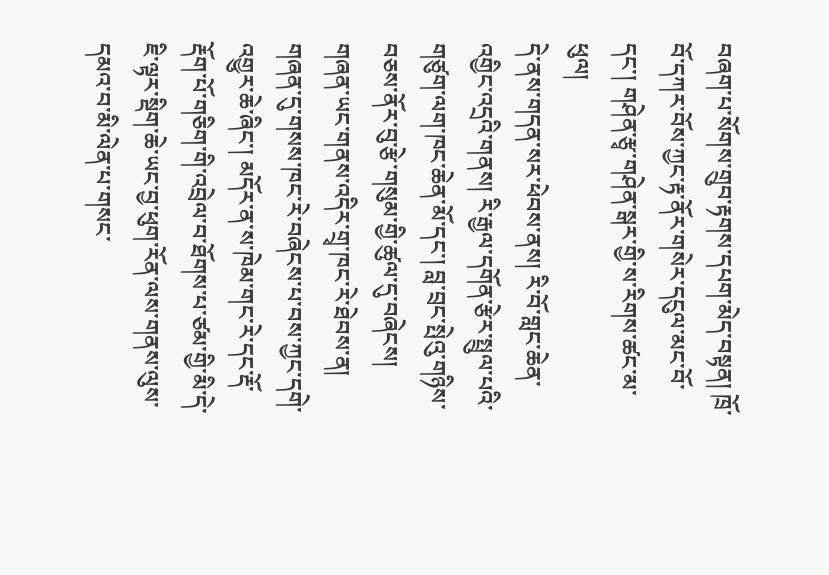བཞག་པ་སོགས་གྲུབ་རྟགས་དཔག་མེད་བསྟན། ཁྲོ་བོ་དཀར་བོས་ཀྱང་རྟ་ནོར་གསེར་དངུལ་མང་བོ་དང་། གཤེན་རྩྭ་གཤེན་སྒར་གྱི་ས་རིགས་ཚང་མ་ཕུལ།
དེ་ནས་གདན་སར་ཕེབས་ནས། རི་བོ་གླང་ཆེན་འགྱིང་འདྲའི་གནས། རི་རྒྱལ་དགོན་རྩེར་སྤྲུལ་པའི་གཙུག་ལག་ཁང་ཆེན་མོ་དང་། བླ་བྲང་སྤེའུ་གཉིས་བཅས་ནོར་བུ་རྩེ་གསུམ་གྱི་ཚུལ་དུ་བཞེངས། གཞན་ཡང་གནས་འདིར་གྲྭ་ཁང་རེ་ཐེབས་ན། གཞན་དུ་གསས་ཁང་རེ་བཞེངས་པ་བས་ཀྱང་དགེ་འགྱུར་ཆེ་ཞིང་། མདོར་ན་ས་ཁེམ་གང་རེ་དང་རྡོ་རྡོག་པོ་གཅིག་གི་འབྲེལ་བ་ཐོགས་པ་ཙམ་གྱི་མི་དེ་ཇི་ལྟར་སྡིག་ཆེ་ཡང་བྱ་ཕུག་རོན་ལས་གནས་ལུས་དམའ་བ་མི་ལེན་པ་གསང་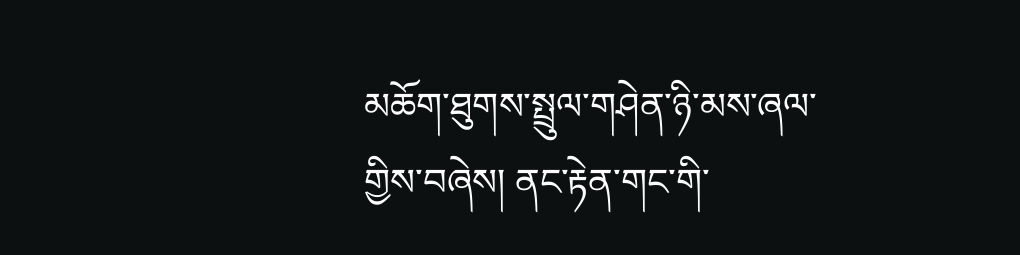མཆོག་ཐུགས་སྤྲུལ་གཤེན་ཉི་མས་ཞལ་གྱིས་བཞེས། ནང་རྟེན་གང་གི་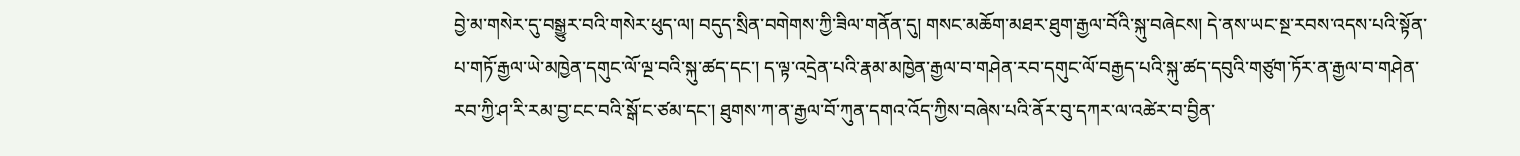བྱེ་མ་གསེར་དུ་བསྒྱུར་བའི་གསེར་ཕུད་ལ། བདུད་སྲིན་བགེགས་ཀྱི་ཟིལ་གནོན་དུ། གསང་མཆོག་མཐར་ཐུག་རྒྱལ་བོའི་སྐུ་བཞེངས། དེ་ནས་ཡང་སྔ་རབས་འདས་པའི་སྟོན་པ་གཏོ་རྒྱལ་ཡེ་མཁྱེན་དགུང་ལོ་ལྔ་བའི་སྐུ་ཚད་དང་། ད་ལྟ་འདྲེན་པའི་རྣམ་མཁྱེན་རྒྱལ་བ་གཤེན་རབ་དགུང་ལོ་བརྒྱད་པའི་སྐུ་ཚད་དབུའི་གཙུག་ཏོར་ན་རྒྱལ་བ་གཤེན་རབ་ཀྱི་ཤ་རི་རམ་བྱ་ངང་བའི་སྒོ་ང་ཙམ་དང་། ཐུགས་ཀ་ན་རྒྱལ་བོ་ཀུན་དགའ་འོད་ཀྱིས་བཞེས་པའི་ནོར་བུ་དཀར་ལ་འཚེར་བ་བྱིན་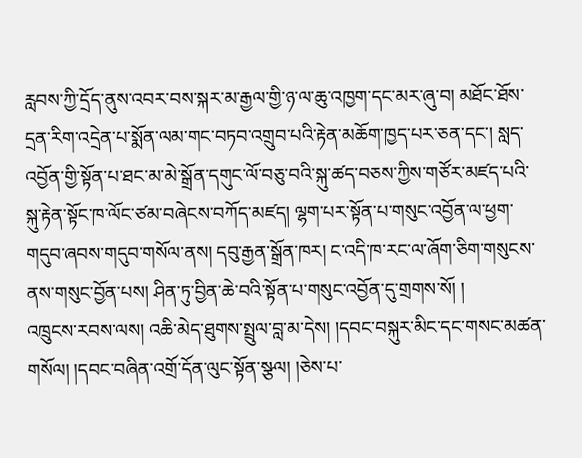རླབས་ཀྱི་དྲོད་ནུས་འབར་བས་སྐར་མ་རྒྱལ་གྱི་ཉ་ལ་ཆུ་འཁྱག་དང་མར་ཞུ་བ། མཐོང་ཐོས་དྲན་རིག་འདྲེན་པ་སྨོན་ལམ་གང་བཏབ་འགྲུབ་པའི་རྟེན་མཆོག་ཁྱད་པར་ཅན་དང་། སླད་འབྱོན་གྱི་སྟོན་པ་ཐང་མ་མེ་སྒྲོན་དགུང་ལོ་བཅུ་བའི་སྐུ་ཚད་བཅས་ཀྱིས་གཙོར་མཛད་པའི་སྐུ་རྟེན་སྟོང་ཁ་ལོང་ཙམ་བཞེངས་བཀོད་མཛད། ལྷག་པར་སྟོན་པ་གསུང་འབྱོན་ལ་ཕྱག་གདུབ་ཞབས་གདུབ་གསོལ་ནས། དབུ་རྒྱན་སྒྲོན་ཁར། ང་འདི་ཁ་རང་ལ་ཞོག་ཅིག་གསུངས་ནས་གསུང་བྱོན་པས། ཤིན་ཏུ་བྱིན་ཆེ་བའི་སྟོན་པ་གསུང་འབྱོན་དུ་གྲགས་སོ། །
འཁྲུངས་རབས་ལས། འཆི་མེད་ཐུགས་སྤྲུལ་བླ་མ་དེས། །དབང་བསྐུར་མིང་དང་གསང་མཚན་གསོལ། །དབང་བཞིན་འགྲོ་དོན་ལུང་སྟོན་སྩལ། །ཅེས་པ་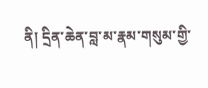ནི། དྲིན་ཆེན་བླ་མ་རྣམ་གསུམ་གྱི་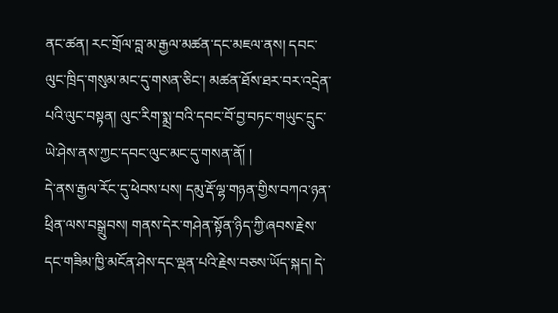ནང་ཚན། རང་གྲོལ་བླ་མ་རྒྱལ་མཚན་དང་མཇལ་ནས། དབང་ལུང་ཁྲིད་གསུམ་མང་དུ་གསན་ཅིང་། མཚན་ཐོས་ཐར་བར་འདྲེན་པའི་ལུང་བསྟན། ལུང་རིག་སྨྲ་བའི་དབང་བོ་བྱ་བཏང་གཡུང་དྲུང་ཡེ་ཤེས་ནས་ཀྱང་དབང་ལུང་མང་དུ་གསན་ནོ། །
དེ་ནས་རྒྱལ་རོང་དུ་ཕེབས་པས། དམུ་རྡོ་ལྷ་གཉན་གྱིས་བཀའ་ཉན་ཕྲིན་ལས་བསྒྲུབས། གནས་དེར་གཤེན་སྟོན་ཉིད་ཀྱི་ཞབས་རྗེས་དང་གཟིམ་ཁྱི་མངོན་ཤེས་དང་ལྡན་པའི་རྗེས་བཅས་ཡོད་སྐད། དེ་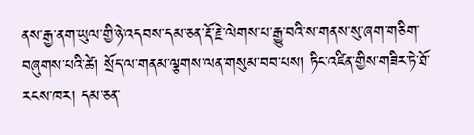ནས་རྒྱ་ནག་ཡུལ་གྱི་ཉེ་འདབས་དམ་ཅན་རྡོ་རྗེ་ལེགས་པ་རྒྱུ་བའི་ས་གནས་སུ་ཞག་གཅིག་བཞུགས་པའི་ཚེ། སྲོད་ལ་གནམ་ལྕགས་ལན་གསུམ་བབ་པས། ཏིང་འཛིན་གྱིས་གཟིར་ཏེ་ཐོ་རངས་ཁར། དམ་ཅན་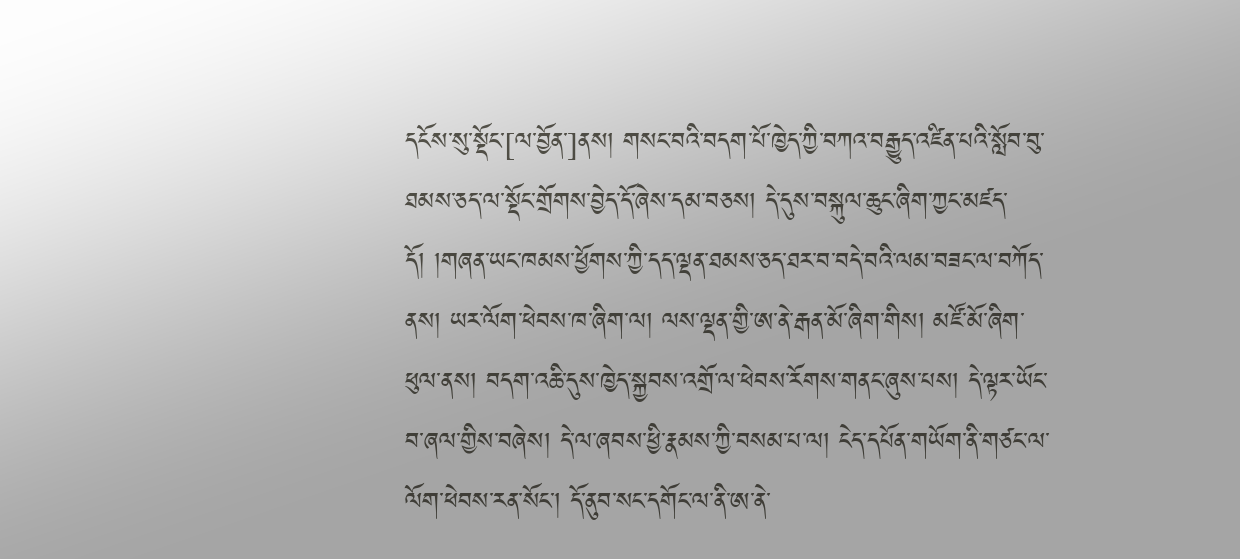དངོས་སུ་སྡོང་[ལ་བྱོན་]ནས། གསང་བའི་བདག་པོ་ཁྱེད་ཀྱི་བཀའ་བརྒྱུད་འཛིན་པའི་སློབ་བུ་ཐམས་ཅད་ལ་སྡོང་གྲོགས་བྱེད་དོ་ཞེས་དམ་བཅས། དེ་དུས་བསྐུལ་ཆུང་ཞིག་ཀྱང་མཛད་དོ། །གཞན་ཡང་ཁམས་ཕྱོགས་ཀྱི་དད་ལྡན་ཐམས་ཅད་ཐར་བ་བདེ་བའི་ལམ་བཟང་ལ་བཀོད་ནས། ཡར་ལོག་ཕེབས་ཁ་ཞིག་ལ། ལས་ལྡན་གྱི་ཨ་ནེ་རྒན་མོ་ཞིག་གིས། མཛོ་མོ་ཞིག་ཕུལ་ནས། བདག་འཆི་དུས་ཁྱེད་སྐྱབས་འགྲོ་ལ་ཕེབས་རོགས་གནང་ཞུས་པས། དེ་ལྟར་ཡོང་བ་ཞལ་གྱིས་བཞེས། དེ་ལ་ཞབས་ཕྱི་རྣམས་ཀྱི་བསམ་པ་ལ། ངེད་དཔོན་གཡོག་ནི་གཙང་ལ་ལོག་ཕེབས་རན་སོང་། དོ་ནུབ་སང་དགོང་ལ་ནི་ཨ་ནེ་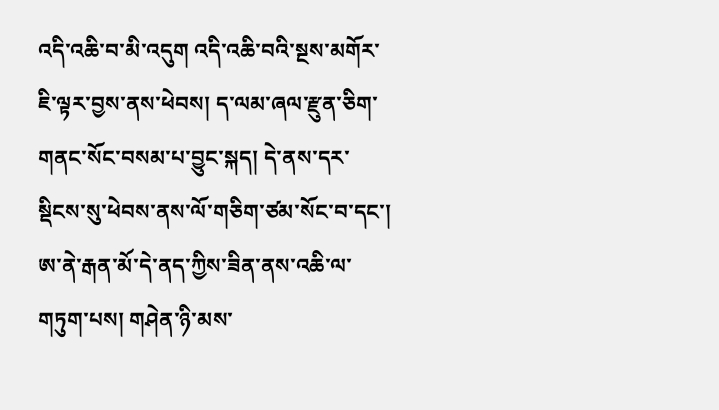འདི་འཆི་བ་མི་འདུག འདི་འཆི་བའི་སྔས་མགོར་ཇི་ལྟར་བྱས་ནས་ཕེབས། ད་ལམ་ཞལ་རྫུན་ཅིག་གནང་སོང་བསམ་པ་བྱུང་སྐད། དེ་ནས་དར་སྡིངས་སུ་ཕེབས་ནས་ལོ་གཅིག་ཙམ་སོང་བ་དང་། ཨ་ནེ་རྒན་མོ་དེ་ནད་ཀྱིས་ཟིན་ནས་འཆི་ལ་གཏུག་པས། གཤེན་ཉི་མས་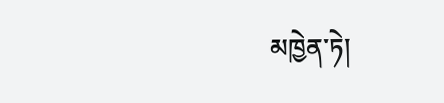མཁྱེན་ཏེ།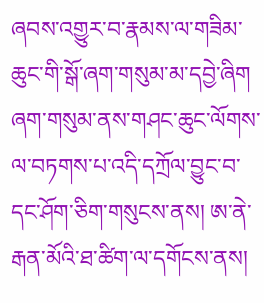ཞབས་འགྱུར་བ་རྣམས་ལ་གཟིམ་ཆུང་གི་སྒོ་ཞག་གསུམ་མ་དབྱེ་ཞིག ཞག་གསུམ་ནས་གཤང་ཆུང་ལོགས་ལ་བཏགས་པ་འདི་དཀྲོལ་བྱུང་བ་དང་ཤོག་ཅིག་གསུངས་ནས། ཨ་ནེ་རྒན་མོའི་ཐ་ཚིག་ལ་དགོངས་ནས།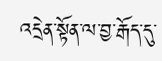འདྲེན་སྟོན་ལ་བྱ་རྒོད་དུ་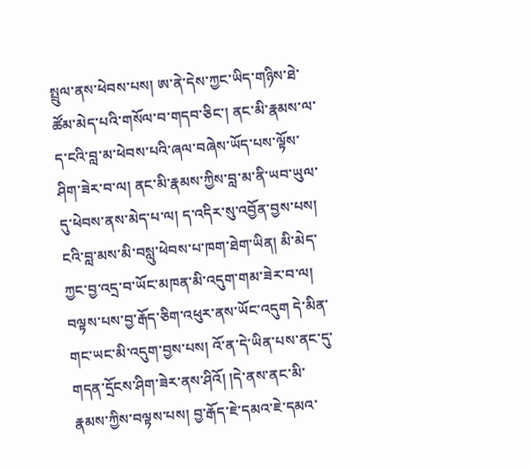སྤྲུལ་ནས་ཕེབས་པས། ཨ་ནེ་དེས་ཀྱང་ཡིད་གཉིས་ཐེ་ཚོམ་མེད་པའི་གསོལ་བ་གདབ་ཅིང་། ནང་མི་རྣམས་ལ་ད་ངའི་བླ་མ་ཕེབས་པའི་ཞལ་བཞེས་ཡོད་པས་ལྟོས་ཤིག་ཟེར་བ་ལ། ནང་མི་རྣམས་ཀྱིས་བླ་མ་ནི་ཡབ་ཡུལ་དུ་ཕེབས་ནས་མེད་པ་ལ། ད་འདིར་སུ་འབྱོན་བྱས་པས། ངའི་བླ་མས་མི་བསླུ་ཕེབས་པ་ཁག་ཐེག་ཡིན། མི་མེད་ཀྱང་བྱ་འདྲ་བ་ཡོང་མཁན་མི་འདུག་གམ་ཟེར་བ་ལ། བལྟས་པས་བྱ་རྒོད་ཅིག་འཕུར་ནས་ཡོང་འདུག དེ་མིན་གང་ཡང་མི་འདུག་བྱས་པས། འོ་ན་དེ་ཡིན་པས་ནང་དུ་གདན་དྲོངས་ཤིག་ཟེར་ནས་ཤིའོ། །དེ་ནས་ནང་མི་རྣམས་ཀྱིས་བལྟས་པས། བྱ་རྒོད་ཇེ་དམའ་ཇེ་དམའ་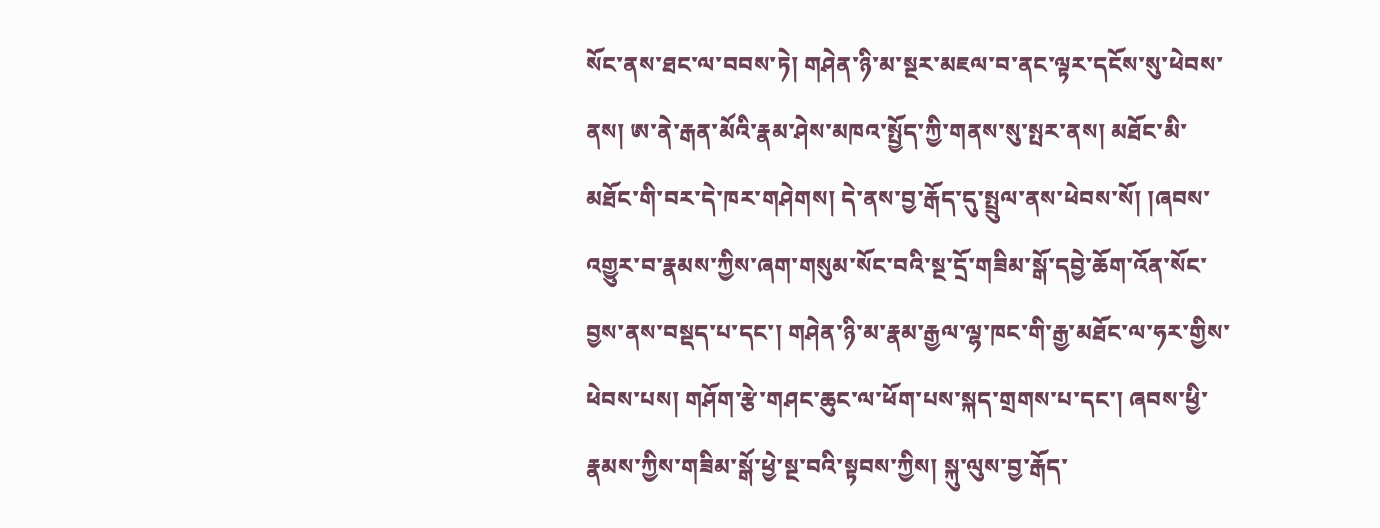སོང་ནས་ཐང་ལ་བབས་ཏེ། གཤེན་ཉི་མ་སྔར་མཇལ་བ་ནང་ལྟར་དངོས་སུ་ཕེབས་ནས། ཨ་ནེ་རྒན་མོའི་རྣམ་ཤེས་མཁའ་སྤྱོད་ཀྱི་གནས་སུ་སྤར་ནས། མཐོང་མི་མཐོང་གི་བར་དེ་ཁར་གཤེགས། དེ་ནས་བྱ་རྒོད་དུ་སྤྲུལ་ནས་ཕེབས་སོ། །ཞབས་འགྱུར་བ་རྣམས་ཀྱིས་ཞག་གསུམ་སོང་བའི་སྔ་དྲོ་གཟིམ་སྒོ་དབྱེ་ཆོག་འོན་སོང་བྱས་ནས་བསྡད་པ་དང་། གཤེན་ཉི་མ་རྣམ་རྒྱལ་ལྷ་ཁང་གི་རྒྱ་མཐོང་ལ་ཧར་གྱིས་ཕེབས་པས། གཤོག་རྩེ་གཤང་ཆུང་ལ་ཕོག་པས་སྐད་གྲགས་པ་དང་། ཞབས་ཕྱི་རྣམས་ཀྱིས་གཟིམ་སྒོ་ཕྱེ་སྔ་བའི་སྟབས་ཀྱིས། སྐུ་ལུས་བྱ་རྒོད་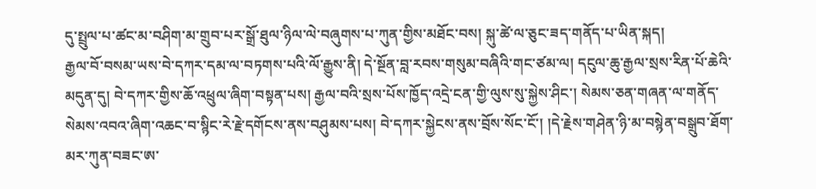དུ་སྤྲུལ་པ་ཚང་མ་བཤིག་མ་གྲུབ་པར་སྒྲོ་ཐུལ་ཉིལ་ལེ་བཞུགས་པ་ཀུན་གྱིས་མཐོང་བས། སྐུ་ཚེ་ལ་ཅུང་ཟད་གནོད་པ་ཡིན་སྐད།
རྒྱལ་བོ་བསམ་ཡས་བེ་དཀར་དམ་ལ་བཏགས་པའི་ལོ་རྒྱུས་ནི། དེ་སྔོན་བླ་རབས་གསུམ་བཞིའི་གང་ཙམ་ལ། དངུལ་ཆུ་རྒྱལ་སྲས་རིན་པོ་ཆེའི་མདུན་དུ། བེ་དཀར་གྱིས་ཆོ་འཕྲུལ་ཞིག་བསྟན་པས། རྒྱལ་བའི་སྲས་པོས་ཁྱོད་འདྲེ་ངན་གྱི་ལུས་སུ་སྐྱེས་ཤིང་། སེམས་ཅན་གཞན་ལ་གནོད་སེམས་འབའ་ཞིག་འཆང་བ་སྙིང་རེ་རྗེ་དགོངས་ནས་བཤུམས་པས། བེ་དཀར་སྐྱེངས་ནས་བྲོས་སོང་ངོ་། །དེ་རྗེས་གཤེན་ཉི་མ་བསྙེན་བསྒྲུབ་ཐོག་མར་ཀུན་བཟང་ཨ་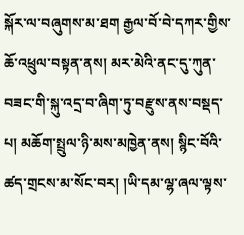སྐོར་ལ་བཞུགས་མ་ཐག རྒྱལ་བོ་བེ་དཀར་གྱིས་ཆོ་འཕྲུལ་བསྟན་ནས། མར་མེའི་ནང་དུ་ཀུན་བཟང་གི་སྐུ་འདྲ་བ་ཞིག་ཏུ་བརྫུས་ནས་བསྡད་པ། མཆོག་སྤྲུལ་ཉི་མས་མཁྱེན་ནས། སྙིང་བོའི་ཚད་གྲངས་མ་སོང་བར། །ཡི་དམ་ལྷ་ཞལ་ལྟས་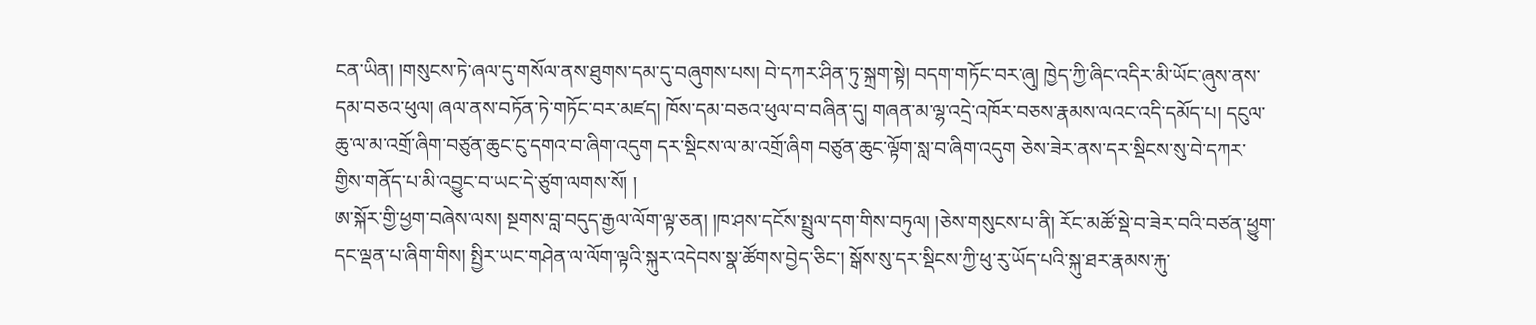ངན་ཡིན། །གསུངས་ཏེ་ཞལ་དུ་གསོལ་ནས་ཐུགས་དམ་དུ་བཞུགས་པས། བེ་དཀར་ཤིན་ཏུ་སྐྲག་སྟེ། བདག་གཏོང་བར་ཞུ། ཁྱེད་ཀྱི་ཞིང་འདིར་མི་ཡོང་ཞུས་ནས་དམ་བཅའ་ཕུལ། ཞལ་ནས་བཏོན་ཏེ་གཏོང་བར་མཛད། ཁོས་དམ་བཅའ་ཕུལ་བ་བཞིན་དུ། གཞན་མ་ལྷ་འདྲེ་འཁོར་བཅས་རྣམས་ལའང་འདི་དམོད་པ། དངུལ་ཆུ་ལ་མ་འགྲོ་ཞིག་བཙུན་ཆུང་ངུ་དགའ་བ་ཞིག་འདུག དར་སྡིངས་ལ་མ་འགྲོ་ཞིག བཙུན་ཆུང་ལྟོག་སླ་བ་ཞིག་འདུག ཅེས་ཟེར་ནས་དར་སྡིངས་སུ་བེ་དཀར་གྱིས་གནོད་པ་མི་འབྱུང་བ་ཡང་དེ་ཙུག་ལགས་སོ། །
ཨ་སྐོར་གྱི་ཕྱག་བཞེས་ལས། སྔགས་བླ་བདུད་རྒྱལ་ལོག་ལྟ་ཅན། །ཁ་ཤས་དངོས་སྤྲུལ་དག་གིས་བཏུལ། །ཅེས་གསུངས་པ་ནི། རོང་མཚོ་སྡེ་བ་ཟེར་བའི་བཙན་ཕྱུག་དང་ལྡན་པ་ཞིག་གིས། སྤྱིར་ཡང་གཤེན་ལ་ལོག་ལྟའི་སྐུར་འདེབས་སྣ་ཚོགས་བྱེད་ཅིང་། སྒོས་སུ་དར་སྡིངས་ཀྱི་ཕུ་རུ་ཡོད་པའི་སྐུ་ཐར་རྣམས་རྐུ་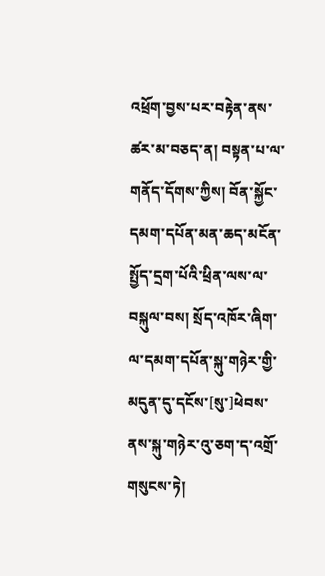འཕྲོག་བྱས་པར་བརྟེན་ནས་ཚར་མ་བཅད་ན། བསྟན་པ་ལ་གནོད་དོགས་ཀྱིས། བོན་སྐྱོང་དམག་དཔོན་མན་ཆད་མངོན་སྤྱོད་དྲག་པོའི་ཕྲིན་ལས་ལ་བསྐུལ་བས། སྲོད་འཁོར་ཞིག་ལ་དམག་དཔོན་སྐུ་གཉེར་གྱི་མདུན་དུ་དངོས་[སུ་]ཕེབས་ནས་སྐུ་གཉེར་འུ་ཅག་ད་འགྲོ་གསུངས་ཏེ།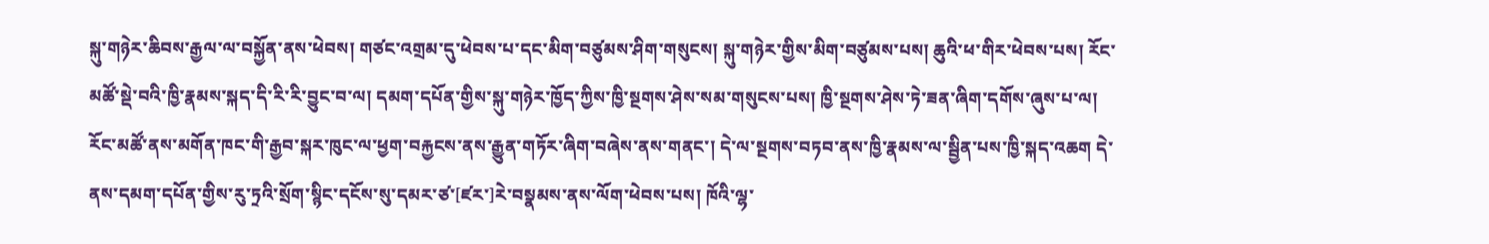སྐུ་གཉེར་ཆིབས་རྒྱལ་ལ་བསྐྱོན་ནས་ཕེབས། གཙང་འགྲམ་དུ་ཕེབས་པ་དང་མིག་བཙུམས་ཤིག་གསུངས། སྐུ་གཉེར་གྱིས་མིག་བཙུམས་པས། ཆུའི་ཕ་གིར་ཕེབས་པས། རོང་མཚོ་སྡེ་བའི་ཁྱི་རྣམས་སྐད་དི་རི་རི་བྱུང་བ་ལ། དམག་དཔོན་གྱིས་སྐུ་གཉེར་ཁྱོད་ཀྱིས་ཁྱི་སྔགས་ཤེས་སམ་གསུངས་པས། ཁྱི་སྔགས་ཤེས་ཏེ་ཟན་ཞིག་དགོས་ཞུས་པ་ལ། རོང་མཚོ་ནས་མགོན་ཁང་གི་རྒྱབ་སྐར་ཁུང་ལ་ཕྱག་བརྐྱངས་ནས་རྒྱུན་གཏོར་ཞིག་བཞེས་ནས་གནང་། དེ་ལ་སྔགས་བཏབ་ནས་ཁྱི་རྣམས་ལ་སྦྱིན་པས་ཁྱི་སྐད་འཆག དེ་ནས་དམག་དཔོན་གྱིས་རུ་ཏྲའི་སྲོག་སྙིང་དངོས་སུ་དམར་ཙ་[ཛར་]རེ་བསྣམས་ནས་ལོག་ཕེབས་པས། ཁོའི་ལྷ་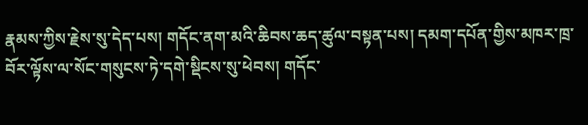རྣམས་ཀྱིས་རྗེས་སུ་དེད་པས། གདོང་ནག་མའི་ཆིབས་ཆད་ཚུལ་བསྟན་པས། དམག་དཔོན་གྱིས་མཁར་ཁྲ་བོར་ལྟོས་ལ་སོང་གསུངས་ཏེ་དགེ་སྡིངས་སུ་ཕེབས། གདོང་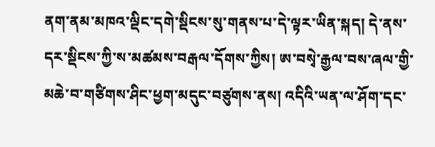ནག་ནམ་མཁའ་ལྡིང་དགེ་སྡིངས་སུ་གནས་པ་དེ་ལྟར་ཡིན་སྐད། དེ་ནས་དར་སྡིངས་ཀྱི་ས་མཚམས་བརྒལ་དོགས་ཀྱིས། ཨ་བསྭེ་རྒྱལ་བས་ཞལ་གྱི་མཆེ་བ་གཙིགས་ཤིང་ཕྱག་མདུང་བཙུགས་ནས། འདིའི་ཡན་ལ་ཤོག་དང་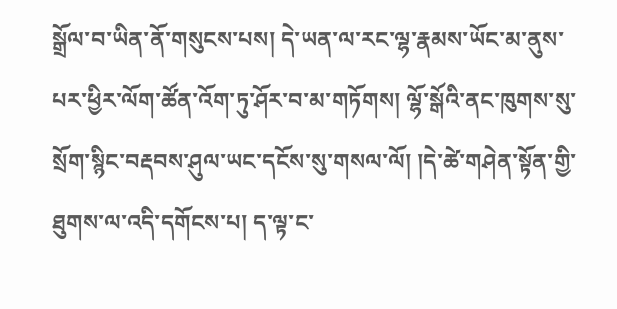སྒྲོལ་བ་ཡིན་ནོ་གསུངས་པས། དེ་ཡན་ལ་རང་ལྷ་རྣམས་ཡོང་མ་ནུས་པར་ཕྱིར་ལོག་ཚོན་འོག་ཏུ་ཤོར་བ་མ་གཏོགས། ལྷོ་སྒོའི་ནང་ཁུགས་སུ་སྲོག་སྙིང་བརྡབས་ཤུལ་ཡང་དངོས་སུ་གསལ་ལོ། །དེ་ཚེ་གཤེན་སྟོན་གྱི་ཐུགས་ལ་འདི་དགོངས་པ། ད་ལྟ་ང་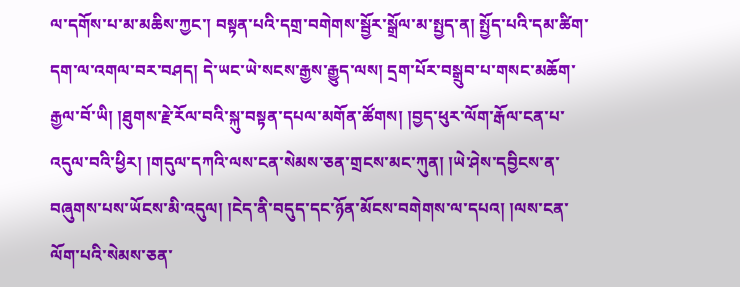ལ་དགོས་པ་མ་མཆིས་ཀྱང་། བསྟན་པའི་དགྲ་བགེགས་སྦྱོར་སྒྲོལ་མ་སྤྱད་ན། སྤྱོད་པའི་དམ་ཚིག་དག་ལ་འགལ་བར་བཤད། དེ་ཡང་ཡེ་སངས་རྒྱས་རྒྱུད་ལས། དྲག་པོར་བསྒྲུབ་པ་གསང་མཆོག་རྒྱལ་བོ་ཡི། །ཐུགས་རྗེ་རོལ་བའི་སྐུ་བསྟན་དཔལ་མགོན་ཚོགས། །བྱད་ཕུར་ལོག་རྒོལ་ངན་པ་འདུལ་བའི་ཕྱིར། །གདུལ་དཀའི་ལས་ངན་སེམས་ཅན་གྲངས་མང་ཀུན། །ཡེ་ཤེས་དབྱིངས་ན་བཞུགས་པས་ཡོངས་མི་འདུལ། །ངེད་ནི་བདུད་དང་ཉོན་མོངས་བགེགས་ལ་དཔའ། །ལས་ངན་ལོག་པའི་སེམས་ཅན་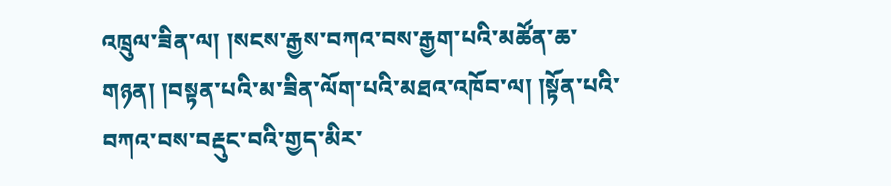འཁྲུལ་ཟིན་ལ། །སངས་རྒྱས་བཀའ་བས་རྒྱག་པའི་མཚོན་ཆ་གཉན། །བསྟན་པའི་མ་ཟིན་ལོག་པའི་མཐའ་འཁོབ་ལ། །སྟོན་པའི་བཀའ་བས་བརྡུང་བའི་གྱད་མིར་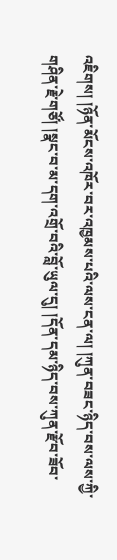འཇིགས། །ཉོན་མོངས་འཁོར་བར་འཁྱམས་པའི་ལས་ངན་ལ། །ཀུན་བཟང་ཉིད་བས་ལས་ཀྱི་གཤིན་རྗེ་གཙོ། །སྣང་བ་མ་དག་འགྲོ་བའི་བློ་ཡུལ་དུ། །དོན་དམ་ཉིད་བས་ཀུན་རྫོབ་ཟོབ་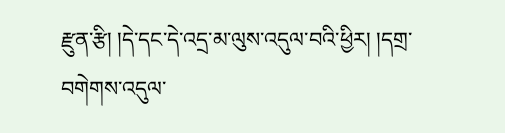རྫུན་རྩི། །དེ་དང་དེ་འདྲ་མ་ལུས་འདུལ་བའི་ཕྱིར། །དགྲ་བགེགས་འདུལ་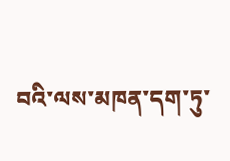བའི་ལས་མཁན་དག་ཏུ་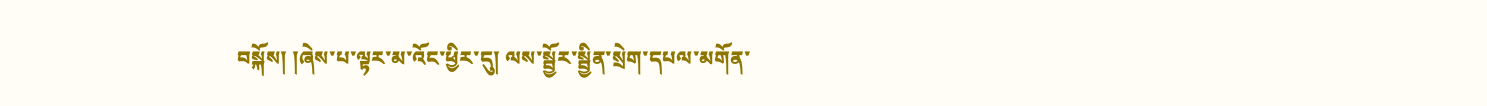བསྐོས། །ཞེས་པ་ལྟར་མ་འོང་ཕྱིར་དུ། ལས་སྦྱོར་སྦྱིན་སྲེག་དཔལ་མགོན་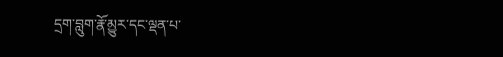དྲག་བླུག་རྣོ་མྱུར་དང་ལྡན་པ་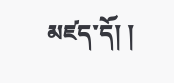མཛད་དོ། །